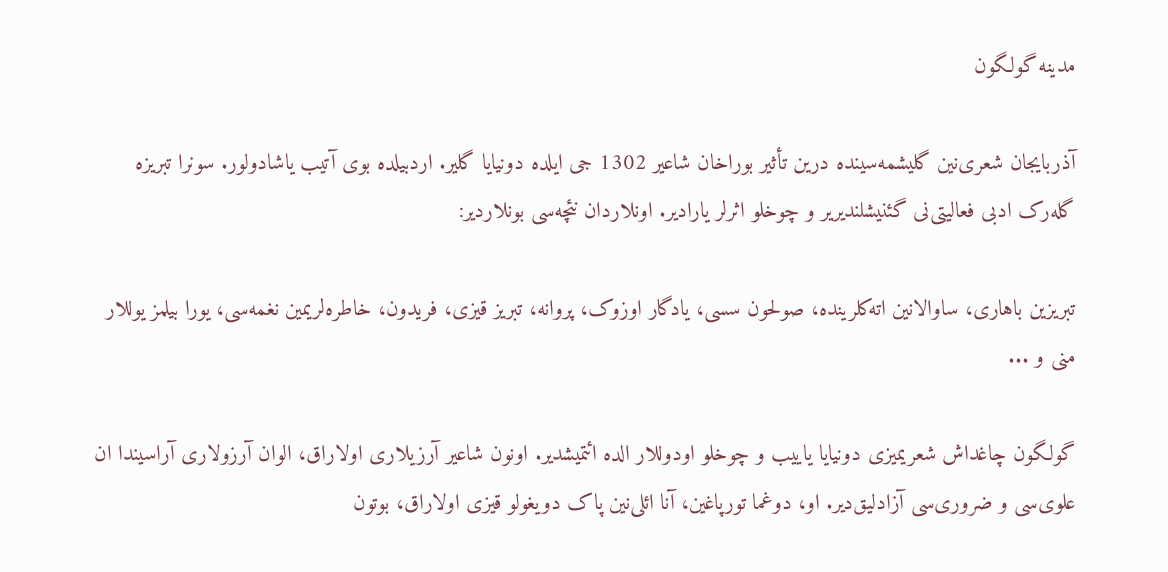مدینه گولگون

آذربایجان شعری‌‌نین گلیشمه‌سینده درین تأثیر بوراخان شاعیر 1302 جی ایلده دونیایا گلیر. اردبیلده بوی آتیب یاشادولور. سونرا تبریزه گله‌رک ادبی فعالیتی‌نی گئنیشلندیریر و چوخلو اثرلر یارادیر. اونلاردان نئچه‌سی بونلاردیر:

تبریزین باهاری، ساوالانین اته‌کلرینده، صولحون سسی، یادگار اوزوک، پروانه، تبریز قیزی، فریدون، خاطره‌لریمین نغمه‌سی، یورا بیلمز یوللار منی و ...

گولگون چاغداش شعریمیزی دونیایا یاییب و چوخلو اودوللار الده ائتمیشدیر. اونون شاعیر آرزیلاری اولاراق، الوان آرزولاری آراسیندا ان علوی‌سی و ضروری‌سی آزادلیق‌دیر. او، دوغما تورپاغین، آنا ائلی‌نین پاک دویغولو قیزی اولاراق، بوتون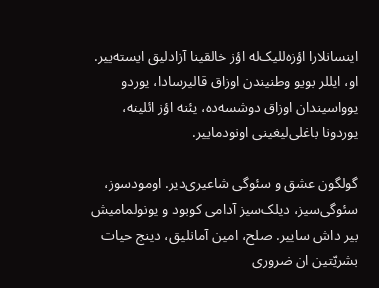اینسانلارا اؤزه‌للیک‌له اؤز خالقینا آزادلیق ایسته‌ییر. او، ایللر بویو وطنیندن اوزاق قالیرسادا، یوردو یوواسیندان اوزاق دوشسه‌ده، یئنه اؤز ائلینه، یوردونا باغلی‌لیغینی اونودماییر.

گولگون عشق و سئوگی شاعیری‌دیر. اومودسوز، سئوگی‌سیز، دیلک‌سیز آدامی کوبود و یونولمامیش بیر داش ساییر. صلح، امین آمانلیق، دینج حیات بشریّتین ان ضروری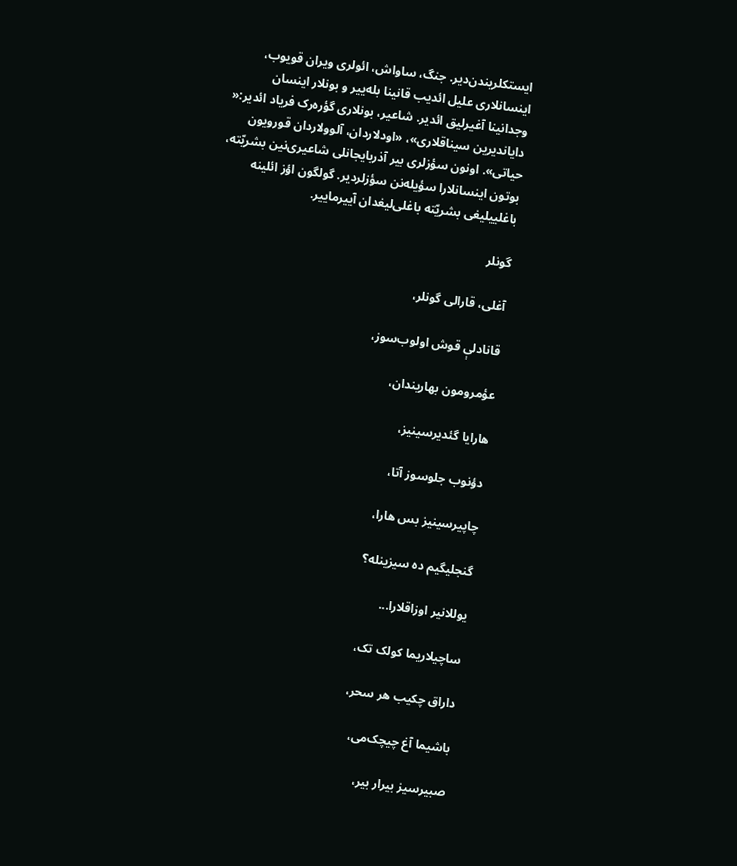ایستکلریندن‌دیر. جنگ، ساواش، ائولری ویران قویوب، اینسانلاری علیل ائدیب قانینا بله‌ییر و بونلار اینسان وجدانینا آغیرلیق ائدیر. شاعیر، بونلاری گؤره‌رک فریاد ائدیر:« دایاندیرین سیناقلاری»، «اودلاردان، آلوولاردان قورویون حیاتی». اونون سؤزلری بیر آذربایجانلی شاعیری‌نین بشریّته، بوتون اینسانلارا سؤیله‌نن سؤزلردیر. گولگون اؤز ائلینه باغلییلیغی بشریّته باغلی‌لیغدان آییرماییر.

گونلر

آغلی، قارالی گونلر،

قانادلې قوش اولوب‌سوز،

عؤمرومون بهاریندان،

هارایا گئدیرسینیز،

دؤنوب جلوسوز آتا،

چاپیرسینیز بس هارا،

گنجلیگیم ده سیزینله؟

یوللانیر اوزاقلارا...

ساچیلاریما کولک تک،

داراق چکیب هر سحر،

باشیما آغ چیچک‌می،

صبیرسیز بیرار بیر،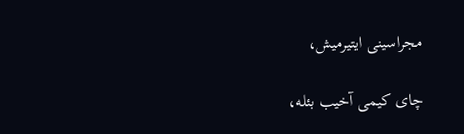مجراسینی ایتیرمیش،

چای کیمی آخیب بئله،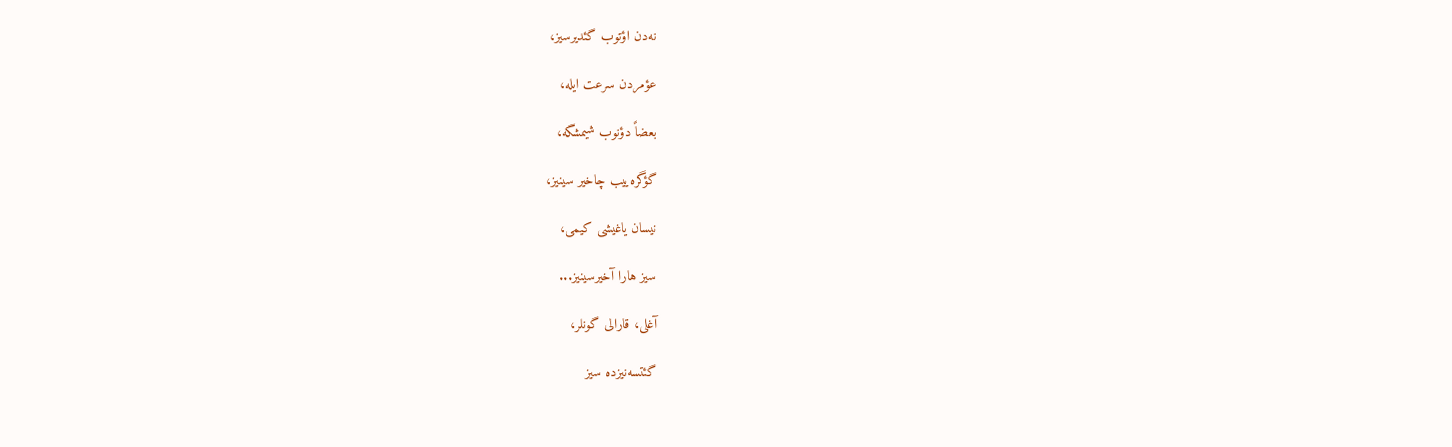نه‌دن اؤتوب گئدیرسیز،

عؤمردن سرعت ایله،

بعضاً دؤنوب شیمشگه،

گؤگره‌ییب چاخیر سینیز،

نیسان یاغیشی کیمی،

سیز هارا آخیرسینیز...

آغلی، قارالی گونلر،

گئتسه‌نیزده سیز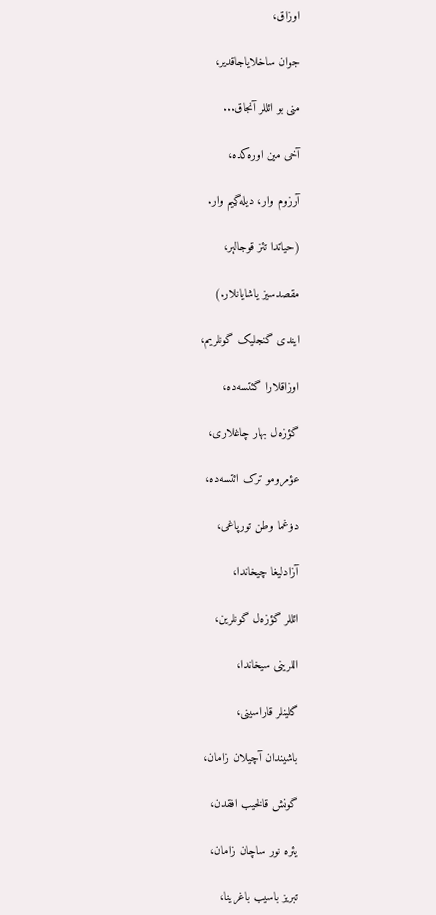اوزاق،

جوان ساخلایاجاقدیر،

منی بو ائللر آنجاق...

آخی مین اوره‌کده،

آرزوم وار، دیله‌ڲیم وار.

(حیاتدا تئز قوجالېر،

مقصدسیز یاشایانلار.)

ایندی گنجلیک گونلریم،

اوزاقلارا گئتسه‌ده،

گؤزه‌ل بهار چاغلاری،

عؤمرومو ترک ائتسه‌ده،

دۏغما وطن تورپاغی،

آزادلیغا چیخاندا،

ائللر گؤزه‌ل گونلرین،

اللرینی سیخاندا،

گلینلر قاراسینی،

باشیندان آچیلان زامان،

گونش قالخیب افقدن،

یئره نور ساچان زامان،

تبریز باسیب باغرینا،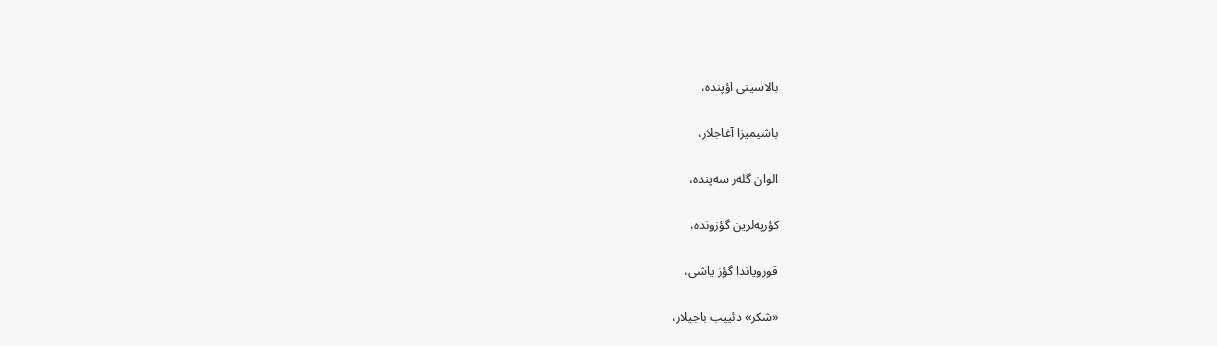بالاسینی اؤپنده،

باشیمیزا آغاجلار،

الوان گله‌ر سه‌پنده،

کؤرپه‌لرین گؤزونده،

قورویاندا گؤز یاشی،

«شکر» دئییب باجیلار،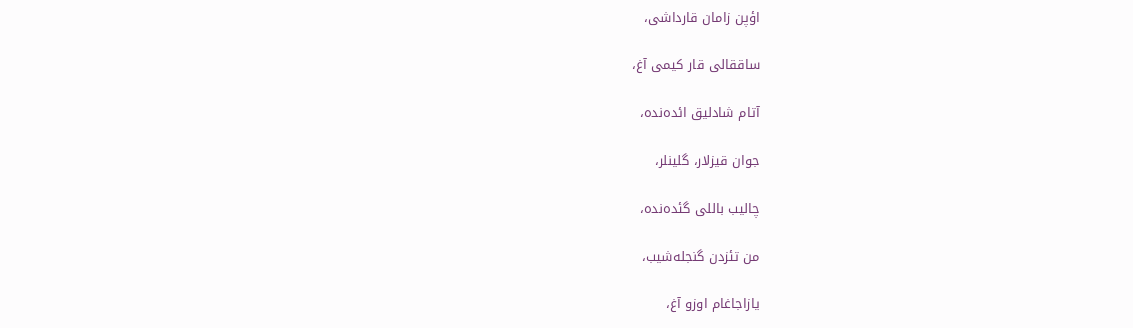اؤپن زامان قارداشی،

ساققالی قار کیمی آغ،

آتام شادلیق ائده‌نده،

جوان قیزلار، گلینلر،

چالیب باللی گئده‌نده،

من تئزدن گنجله‌شیب،

یازاجاغام اوزو آغ،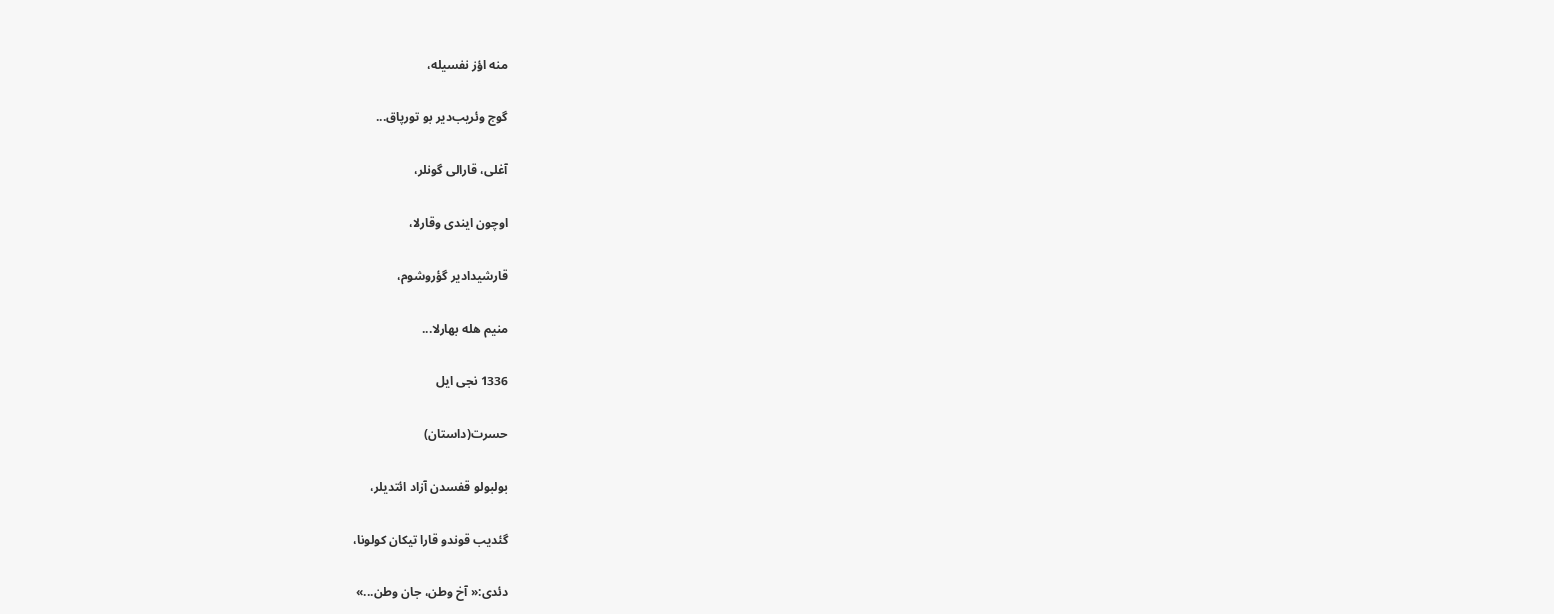منه اؤز نفسیله،

گوج وئریب‌دیر بو تورپاق...

آغلی، قارالی گونلر،

اوچون ایندی وقارلا،

قارشیدادیر گؤروشوم،

منیم هله بهارلا...

1336 نجی ایل

حسرت(داستان)

بولبولو قفسدن آزاد ائتدیلر،

گئدیب قوندو قارا تیکان کولونا،

دئدی:« آخ وطن، جان وطن...»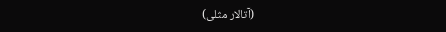(آتالار مثلی)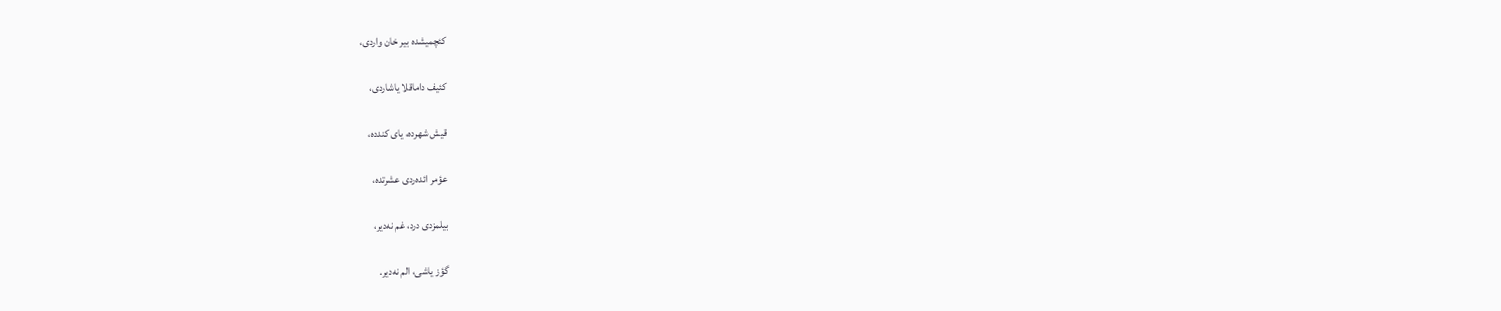کئچمیشده بیر خان واردی،

کئیف داماقلا یاشاردی،

قیش شهرده، یای کندده،

عؤمر ائده‌ردی عشرتده،

بیلمزدی درد، غم نه‌دیر،

گؤز یاشی، الم نه‌دیر.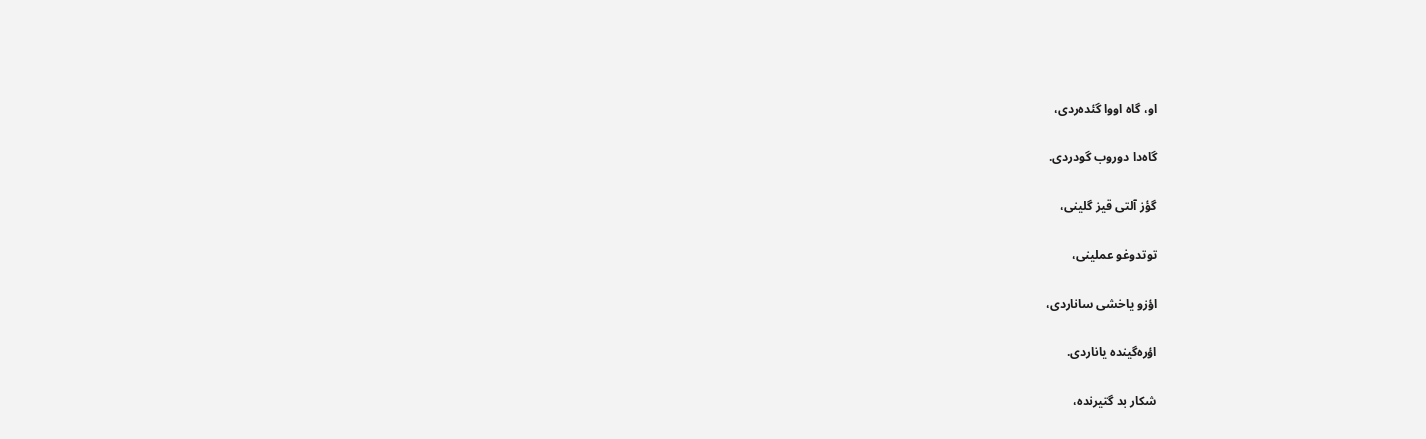او، گاه اووا گئده‌ردی،

گاه‌دا دوروب گودردی.

گؤز آلتی قیز گلینی،

توتدوغو عملینی،

اؤزو یاخشی ساناردی،

اؤره‌گینده یاناردی.

شکار بد گتیرنده،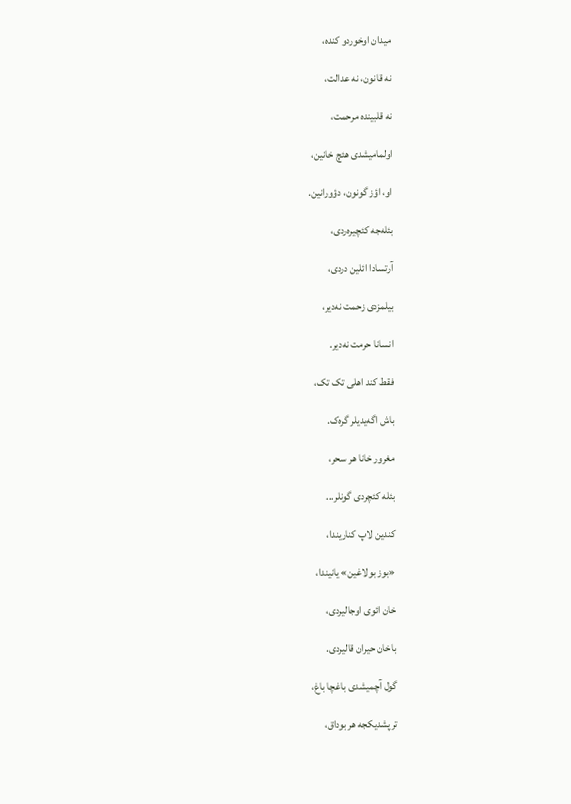میدان اوخوردو کنده،

نه قانون، نه عدالت،

نه قلبینده مرحمت،

اولمامیشدی هئچ خانین،

او، اؤز گونون، دؤورانین.

بئله‌جه کئچیره‌ردی،

آرتسادا ائلین دردی،

بیلمزدی زحمت نه‌دیر،

انسانا حرمت نه‌دیر.

فقط کند اهلی تک تک،

باش اگه‌یدیلر گره‌ک.

مغرور خانا هر سحر،

بئله کئچردی گونلر...

کندین لاپ کناریندا،

«بوز بولاغین» یانیندا،

خان ائوی اوجالیردی،

باخان حیران قالیردی.

گول آچمیشدی باغچا باغ،

ترپشدیکجه هر بوداق،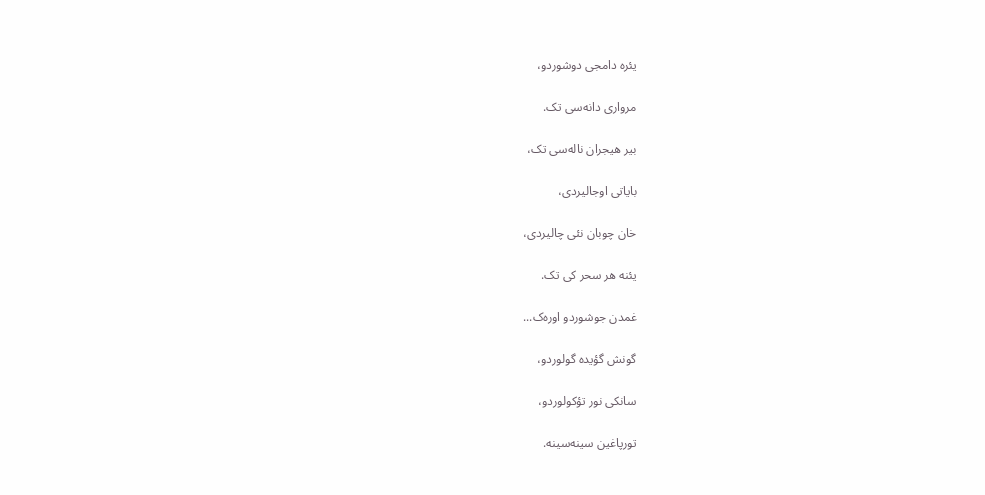یئره دامجی دوشوردو،

مرواری دانه‌سی تک.

بیر هیجران ناله‌سی تک،

بایاتی اوجالیردی،

خان چوبان نئی چالیردی،

یئنه هر سحر کی تک.

غمدن جوشوردو اوره‌ک...

گونش گؤیده گولوردو،

سانکی نور تؤکولوردو،

تورپاغین سینه‌سینه.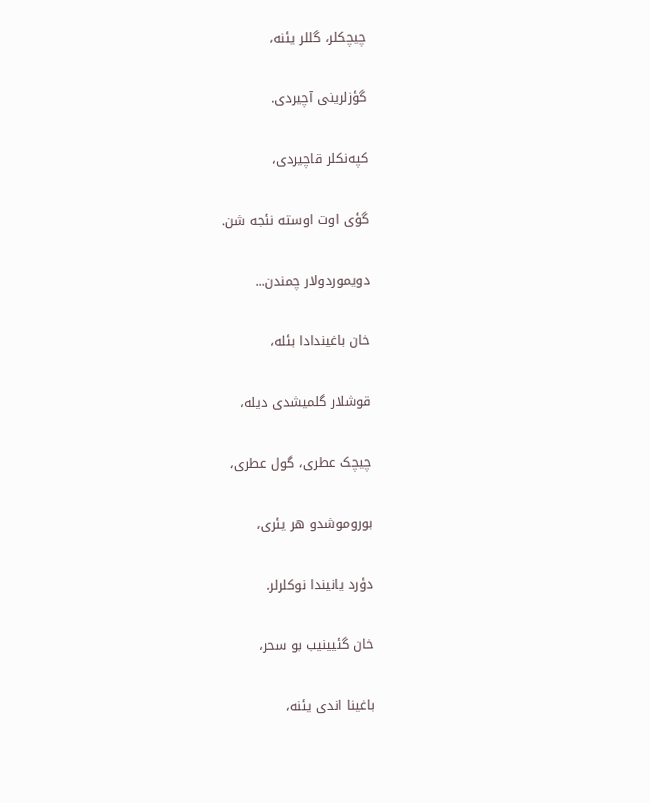چیچکلر، گللر یئنه،

گؤزلرینی آچیردی.

کپه‌نکلر قاچیردی،

گؤی اوت اوسته نئجه شن.

دویموردولار چمندن...

خان باغیندادا بئله،

قوشلار گلمیشدی دیله،

چیچک عطری، گول عطری،

بوروموشدو هر یئری،

دؤرد یانیندا نوکلرلر.

خان گئیینیب بو سحر،

باغینا اندی یئنه،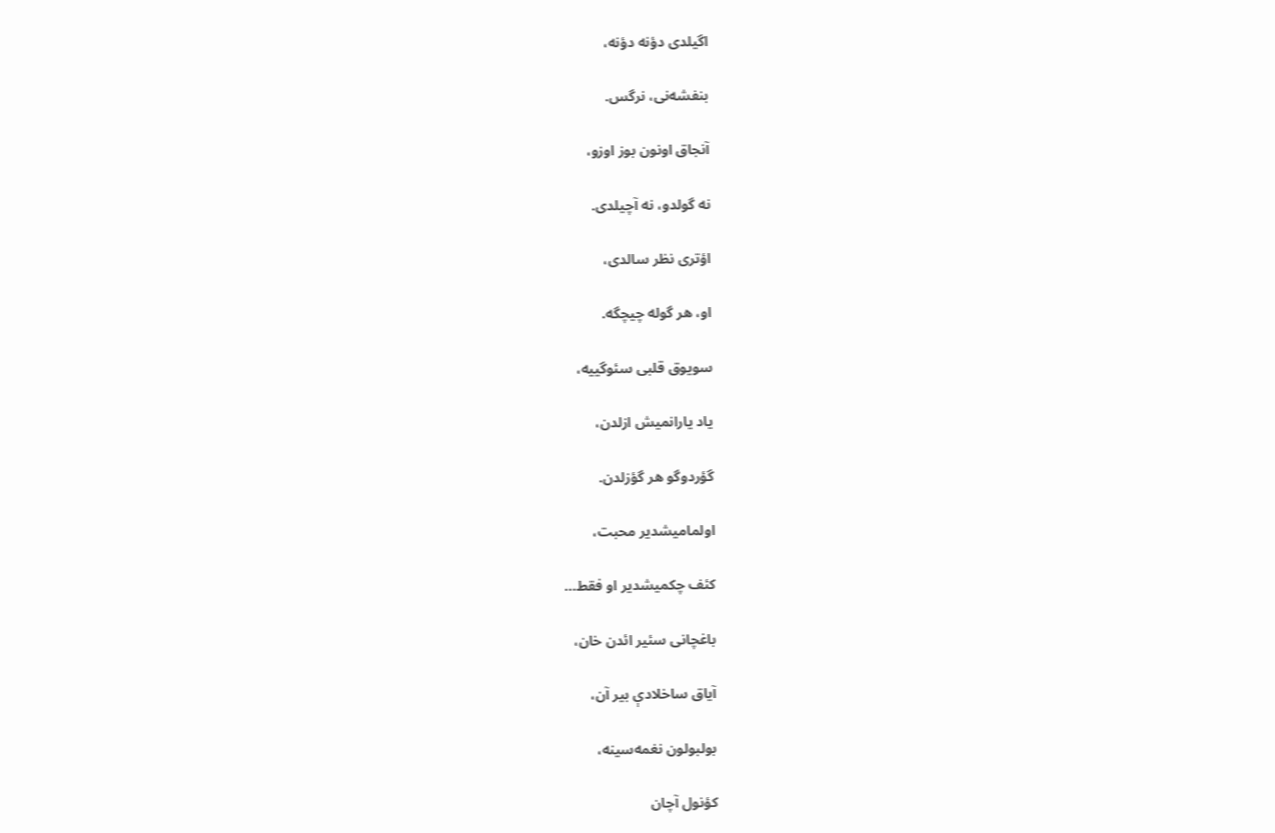اگیلدی دؤنه دؤنه،

بنفشه‌نی، نرگس.

آنجاق اونون بوز اوزو،

نه گولدو، نه آچیلدی.

اؤتری نظر سالدی،

او، هر گوله چیچگه.

سویوق قلبی سئوگییه،

یاد یارانمیش ازلدن،

گؤردوگو هر گؤزلدن.

اولمامیشدیر محبت،

کئف چکمیشدیر او فقط...

باغچانی سئیر ائدن خان،

آیاق ساخلادې بیر آن،

بولبولون نغمه‌سینه،

کؤنول آچان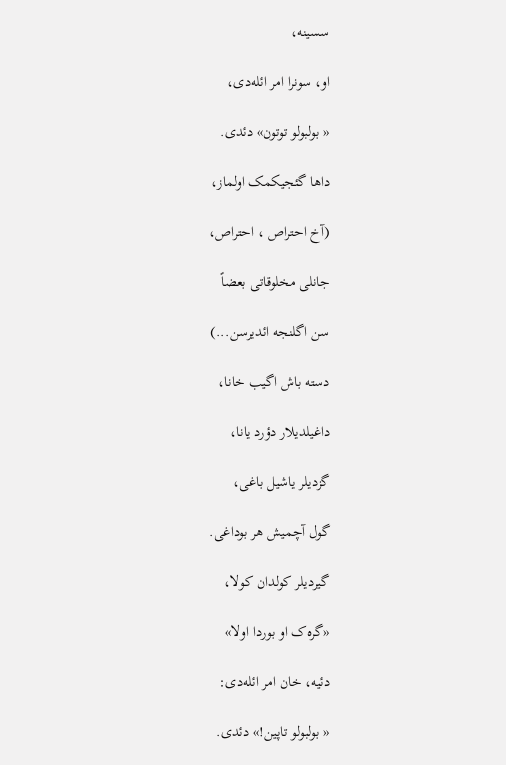سسینه،

او، سونرا امر ائله‌دی،

« بولبولو توتون» دئدی.

داها گئجیکمک اولماز،

(آخ احتراص ، احتراص،

جانلی مخلوقاتی بعضاً

سن اگلنجه ائدیرسن...)

دسته باش اگیب خانا،

داغیلدیلار دؤرد یانا،

گزدیلر یاشیل باغی،

گول آچمیش هر بوداغی.

گیردیلر کولدان کولا،

«گره‌ک او بوردا اولا»

دئیه، خان امر ائله‌دی:

« بولبولو تاپین!» دئدی.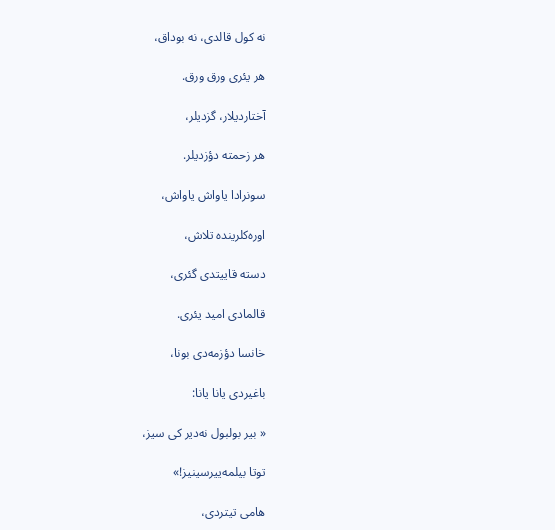نه کول قالدی، نه بوداق،

هر یئری ورق ورق.

آختاردیلار، گزدیلر،

هر زحمته دؤزدیلر.

سونرادا یاواش یاواش،

اوره‌کلرینده تلاش،

دسته قاییتدی گئری،

قالمادی امید یئری.

خانسا دؤزمه‌دی بونا،

باغیردی یانا یانا:

« بیر بولبول نه‌دیر کی سیز،

توتا بیلمه‌ییرسینیز!»

هامی تیتردی،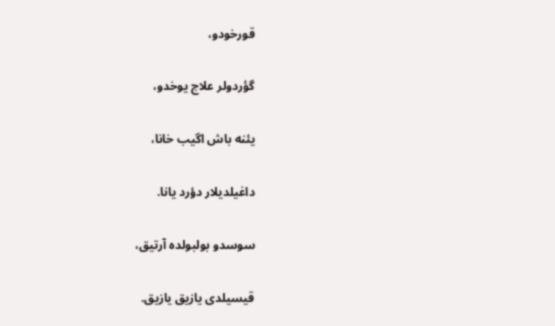قورخودو،

گؤردولر علاج یوخدو،

یئنه باش اگیب خانا،

داغیلدیلار دؤرد یانا.

سوسدو بولبولده آرتیق،

قیسیلدی یازیق یازیق.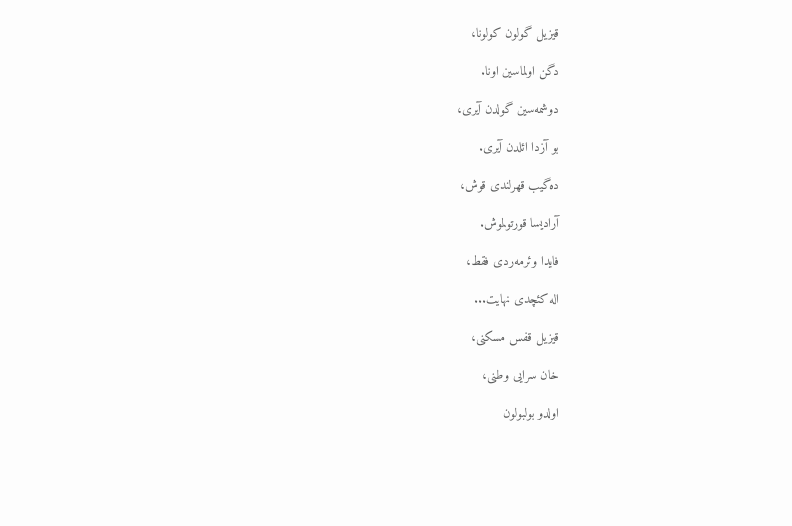قیزیل گولون کولونا،

دگن اولماسین اونا.

دوشمه‌سین گولدن آیری،

بو آزدا ائلدن آیری.

ده‌گیب قهرلندی قوش،

آرادیسا قورتولموش.

فایدا وئرمه‌ردی فقط،

اله کئچدی نهایت...

قیزیل قفس مسکنی،

خان سرایی وطنی،

اولدو بولبولون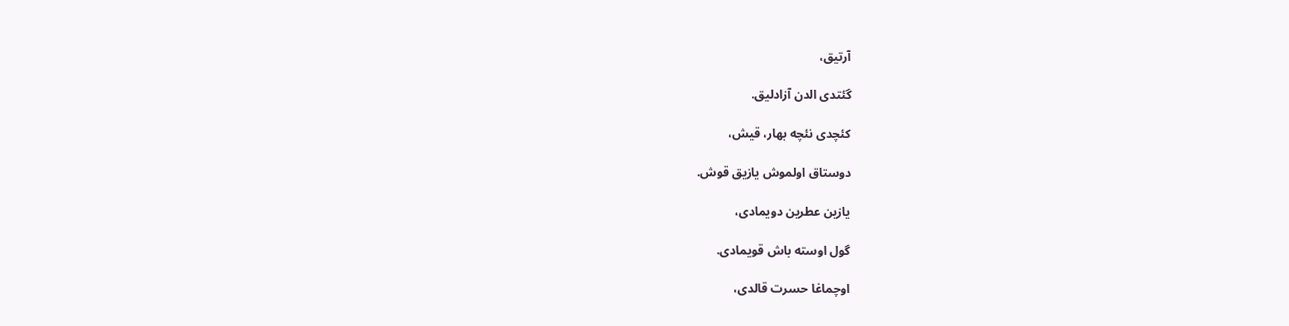آرتیق،

گئتدی الدن آزادلیق.

کئچدی نئچه بهار، قیش،

دوستاق اولموش یازیق قوش.

یازین عطرین دویمادی،

گول اوسته باش قویمادی.

اوچماغا حسرت قالدی،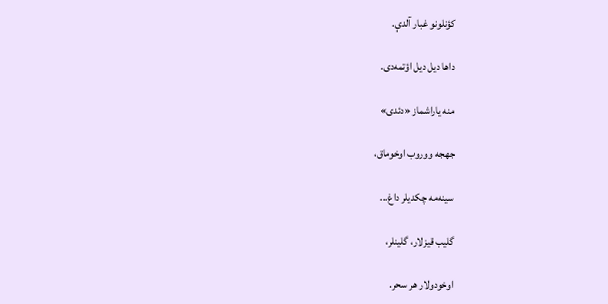کؤنلونو غبار آلدې.

داها دیل دیل اؤتمه‌دی.

منه یاراشماز «دئدی»

جهجه ووروب اوخوماق،

سینه‌مه چکدیلر داغ...

گلیب قیزلار، گلینلر،

اوخودولار هر سحر.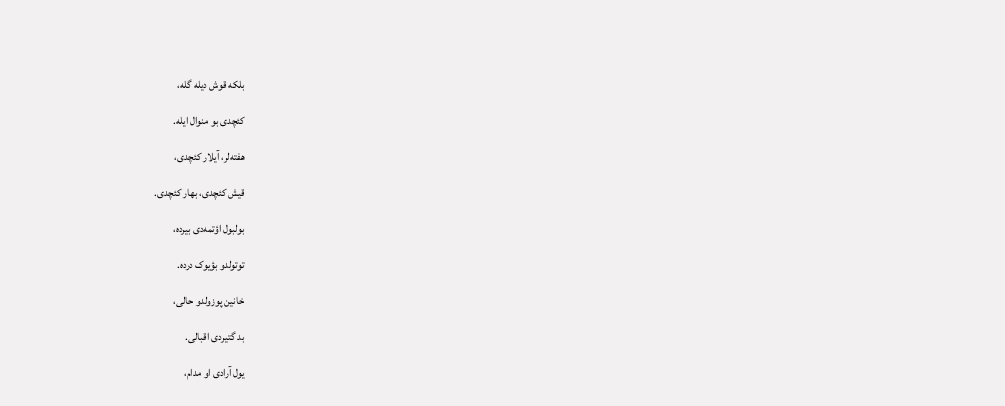بلکه قوش دیله گله،

کئچدی بو منوال ایله.

هفته‌لر، آیلار کئچدی،

قیش کئچدی، بهار کئچدی.

بولبول اؤتمه‌دی بیرده،

توتولدو بؤیوک درده.

خانین پوزولدو حالی،

بد گتیردی اقبالی.

یول آرادی او مدام،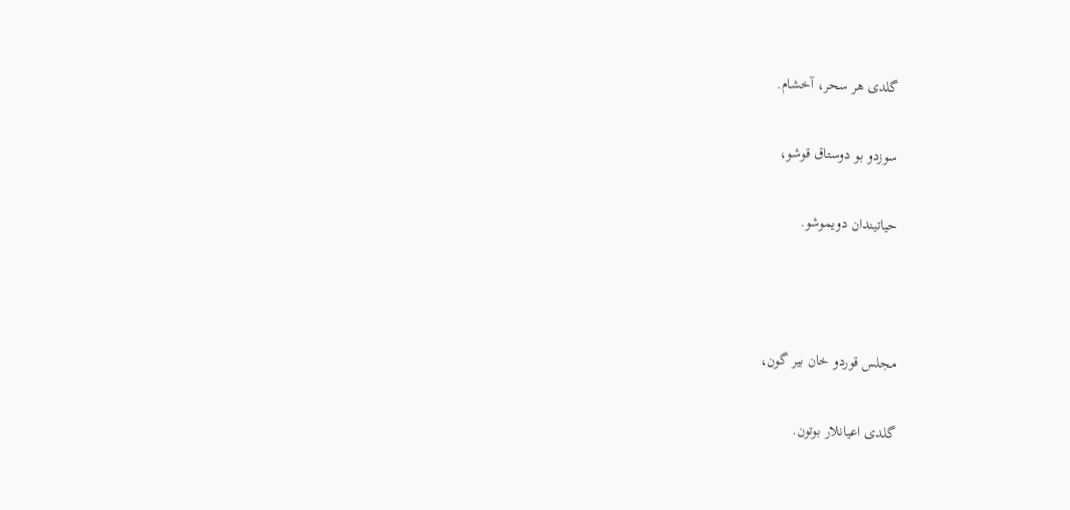گلدی هر سحر، آخشام.

سوزدو بو دوستاق قوشو،

حیاتیندان دویموشو.



مجلس قوردو خان بیر گون،

گلدی اعیانلار بوتون.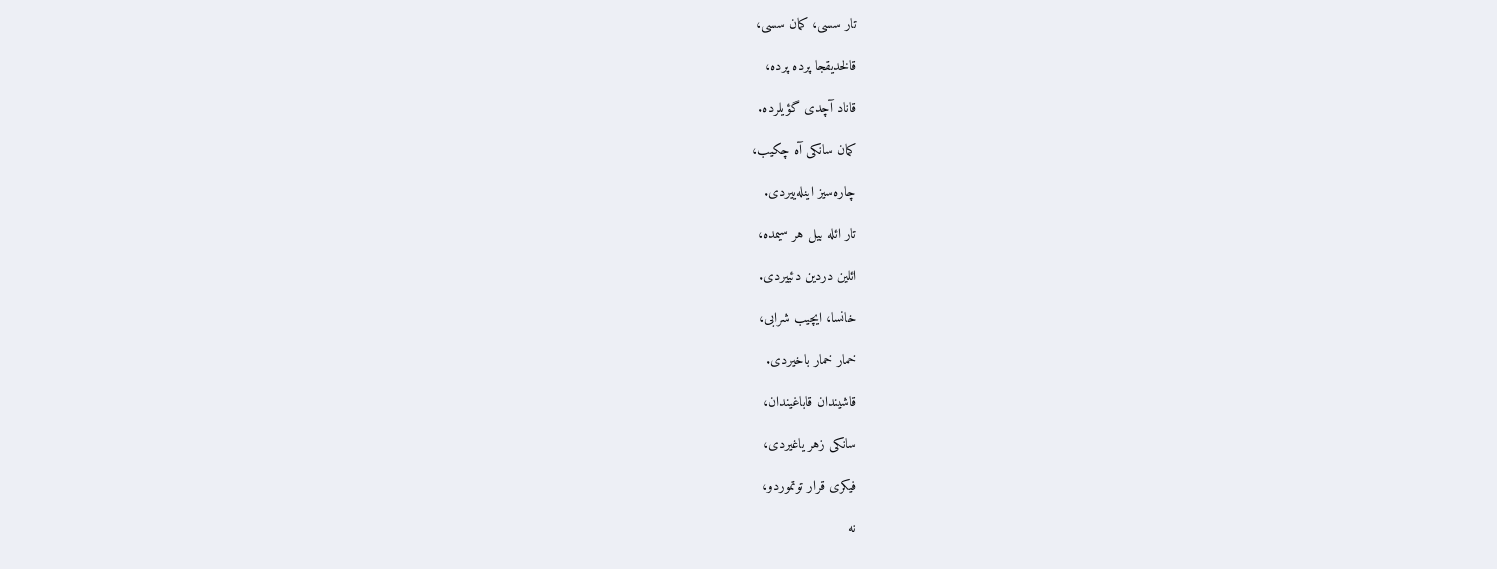تار سسی، کمان سسی،

قالخدیقجا پرده پرده،

قاناد آچدی گؤیلرده.

کمان سانکی آه چکیب،

چاره‌سیز اینله‌ییردی.

تار ائله بیل هر سیمده،

ائلین دردین دئییردی.

خانسا، ایچیب شرابی،

خمار خمار باخیردی.

قاشیندان قاباغیندان،

سانکی زهر یاغیردی،

فیکری قرار توتموردو،

نه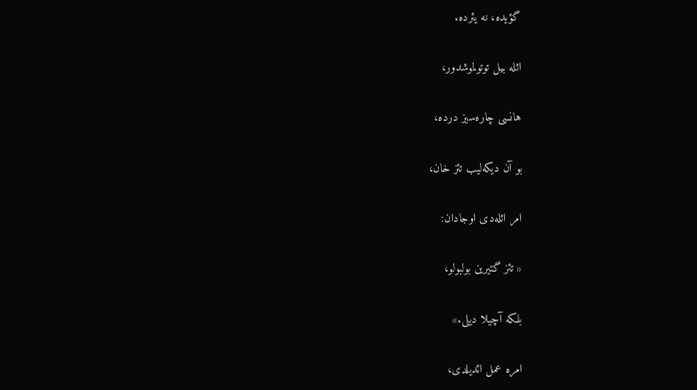گؤیده، نه یئرده.

ائله بیل توتولموشدور،

هانسی چاره‌سیز درده،

بو آن دیکه‌لیب تئز خان،

امر ائله‌دی اوجادان:

« تئز گتیرین بولبولو،

بلکه آچیلا دیلی.»

امره عمل ائدیلدی،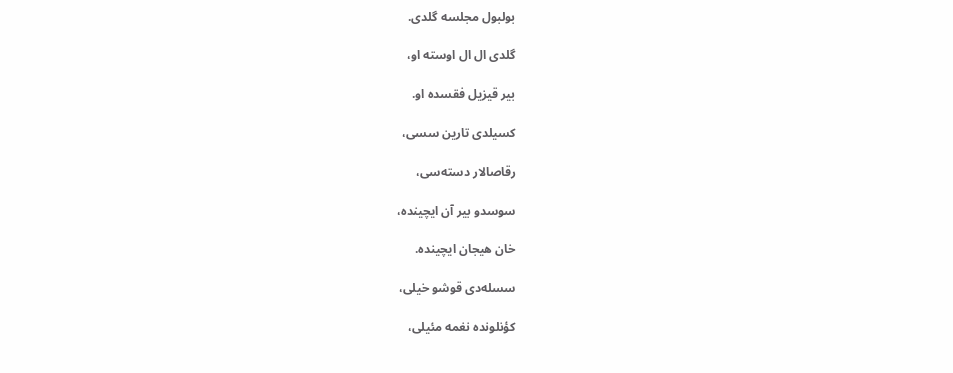بولبول مجلسه گلدی.

گلدی ال ال اوسته او،

بیر قیزیل فقسده او.

کسیلدی تارین سسی،

رقاصالار دسته‌سی،

سوسدو بیر آن ایچینده،

خان هیجان ایچینده.

سسله‌دی قوشو خیلی،

کؤنلونده نغمه مئیلی،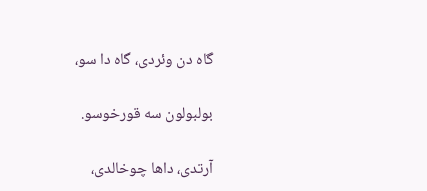گاه‌ دن وئردی، گاه دا سو،

بولبولون سه قورخوسو.

آرتدی، داها چوخالدی،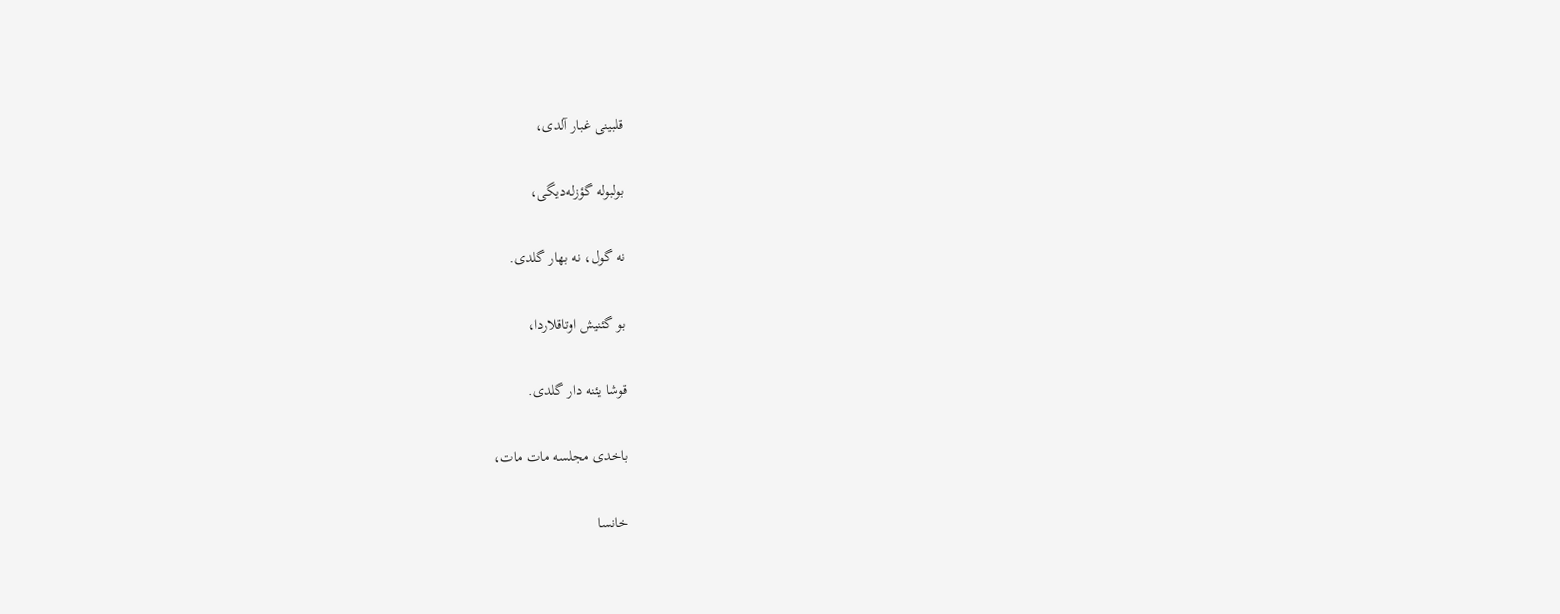قلبینی غبار آلدی،

بولبوله گؤزله‌دیگی،

نه گول، نه بهار گلدی.

بو گئنیش اوتاقلاردا،

قوشا یئنه دار گلدی.

باخدی مجلسه مات مات،

خانسا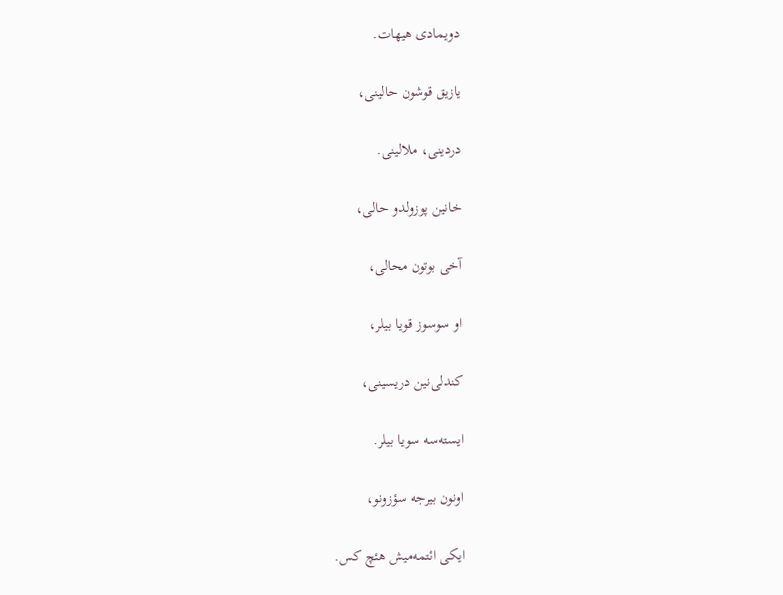دویمادی هیهات.

یازیق قوشون حالینی،

دردینی، ملالینی.

خانین پوزولدو حالی،

آخی بوتون محالی،

او سوسوز قویا بیلر،

کندلی‌نین دریسینی،

ایسته‌سه سویا بیلر.

اونون بیرجه سؤزونو،

ایکی ائتمه‌میش هئچ کس.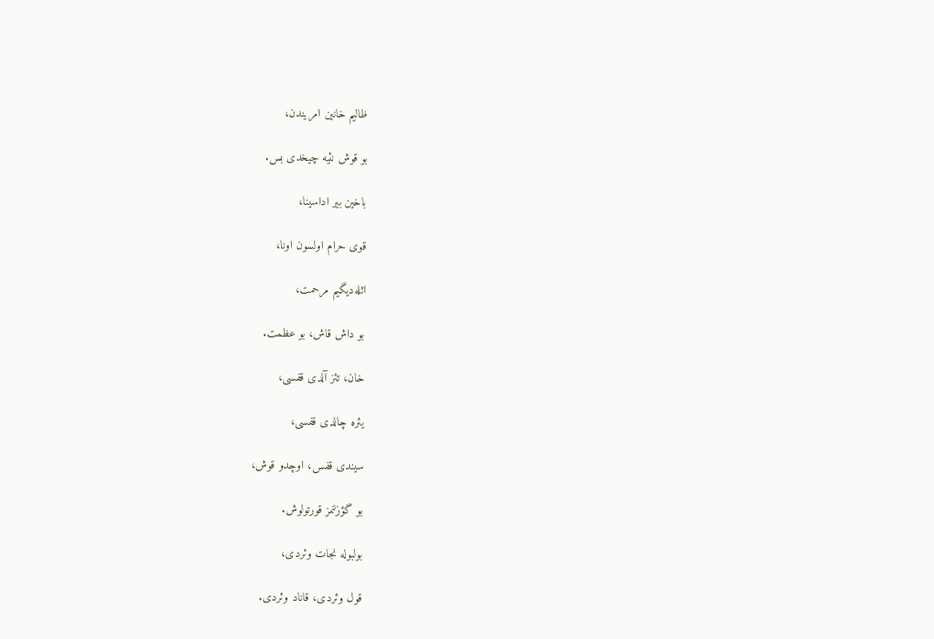ظالیم خانین امریندن،

بو قوش نئیه چیخدی بس.

باخین بیر اداسینا،

قوی حرام اولسون اونا،

ائله‌دیگیم مرحمت،

بو داش قاش، بو عظمت.

خان، تئز آلدی قفسی،

یئره چالدی قفسی،

سیندی قفس، اوچدو قوش،

بو گؤزلنمز قورتولوش.

بولبوله نجات وئردی،

قول وئردی، قاناد وئردی.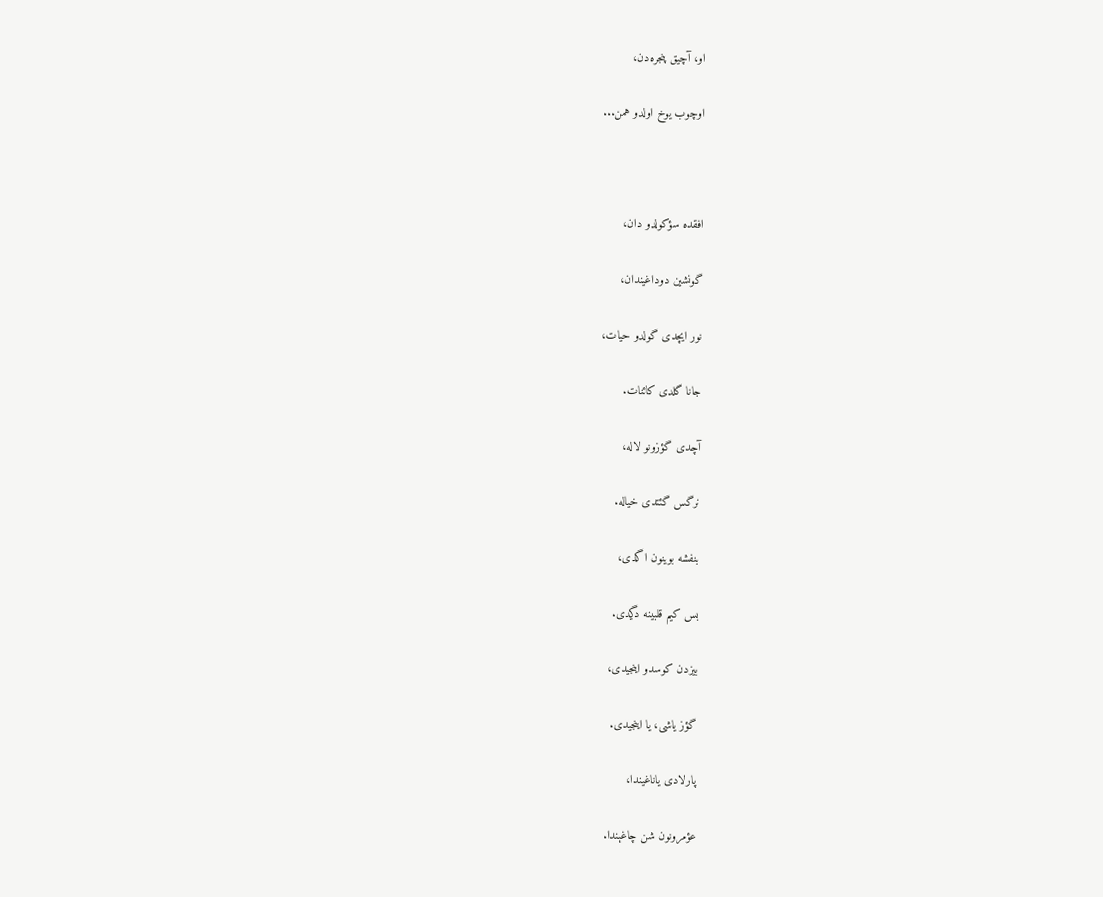او، آچیق پنجره‌دن،

اوچوب یوخ اولدو همن...



افقده سؤکولدو دان،

گونشین دوداغیندان،

نور ایچدی گولدو حیات،

جانا گلدی کائنات.

آچدی گؤزونو لاله،

نرگس گئتدی خیاله.

بنفشه بوینون اگدی،

بس کیم قلبینه دڲدی.

بیزدن کوسدو اینجیدی،

گؤز یاشی، یا اینجیدی.

پارلادی یاناغیندا،

عؤمرونون شن چاغېندا.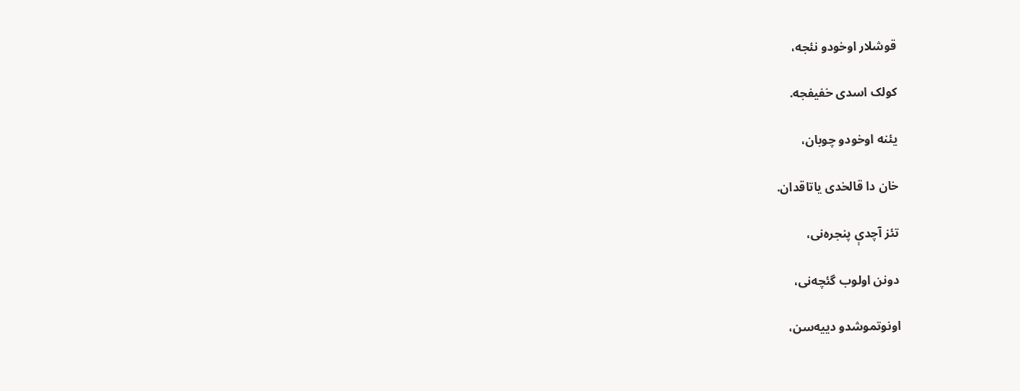قوشلار اوخودو نئجه،

کولک اسدی خفیفجه.

یئنه اوخودو چوبان،

خان دا قالخدی یاتاقدان.

تئز آچدې پنجره‌نی،

دونن اولوب گئچه‌نی،

اونوتموشدو دییه‌سن،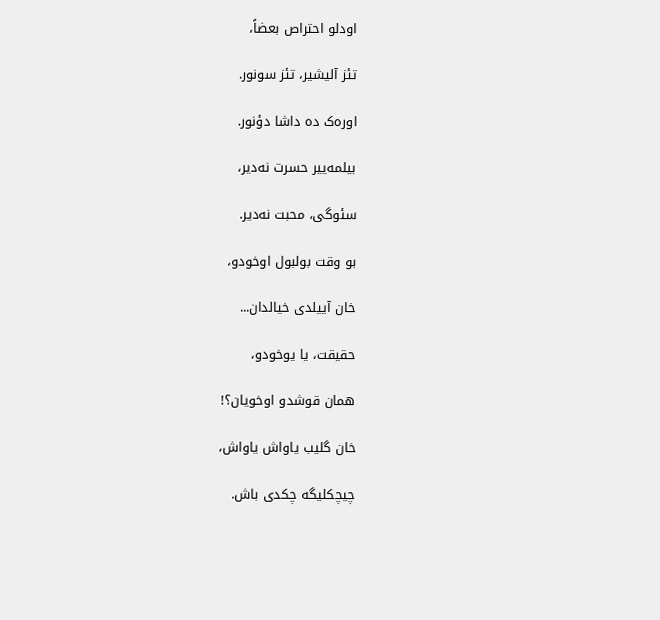اودلو احتراص بعضاً،

تئز آلیشیر، تئز سونور.

اوره‌ک ده داشا دؤنور.

بیلمه‌ییر حسرت نه‌دیر،

سئوگی، محبت نه‌دیر.

بو وقت بولبول اوخودو،

خان آییلدی خیالدان...

حقیقت، یا یوخودو،

همان قوشدو اوخویان؟!

خان گلیب یاواش یاواش،

چیچکلیگه چکدی باش.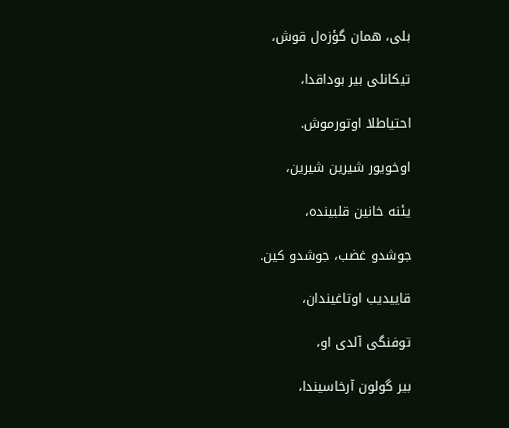بلی، همان گؤزه‌ل قوش،

تیکانلی بیر بوداقدا،

احتیاطلا اوتورموش.

اوخویور شیرین شیرین،

یئنه خانین قلبینده،

جوشدو غضب، جوشدو کین.

قاییدیب اوتاغیندان،

توفنگی آلدی او،

بیر گولون آرخاسیندا،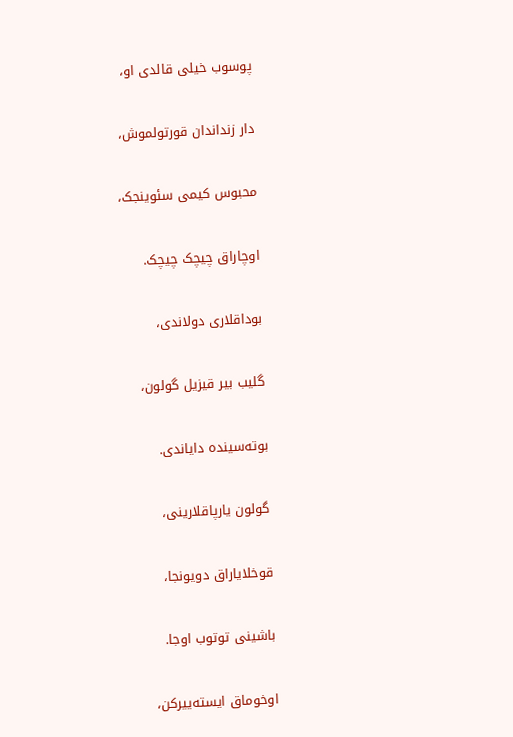پوسوب خیلی قالدی او،

دار زنداندان قورتولموش،

محبوس کیمی سئوینجک،

اوچاراق چیچک چیچک.

بوداقلاری دولاندی،

گلیب بیر قیزیل گولون،

بوته‌سینده دایاندی.

گولون یارپاقلارینی،

قوخلایاراق دویونجا،

باشینی توتوب اوجا.

اوخوماق ایسته‌ییرکن،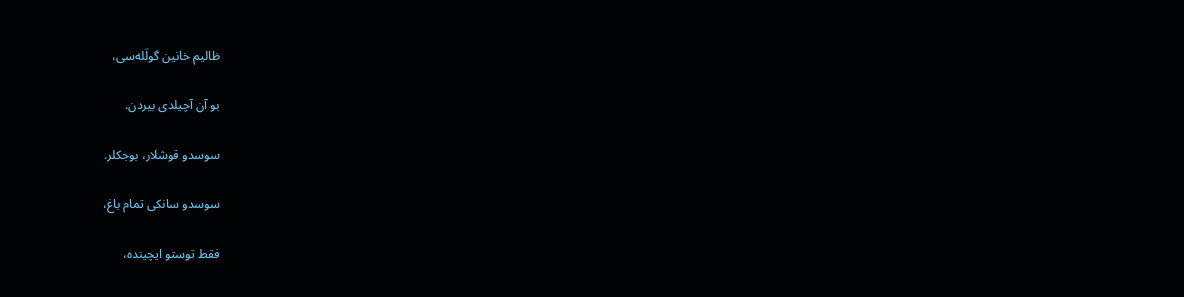ظالیم خانین گولَله‌سی،

بو آن آچیلدی بیردن.

سوسدو قوشلار، بوجکلر.

سوسدو سانکی تمام باغ،

فقط توستو ایچینده،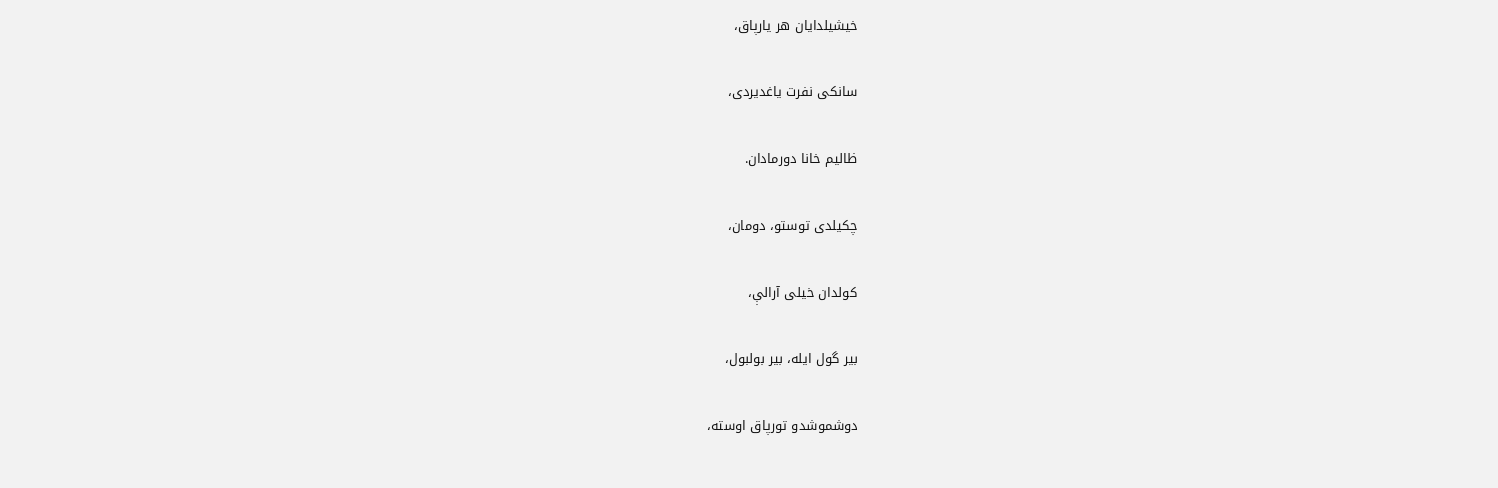خیشیلدایان هر یارپاق،

سانکی نفرت یاغدیردی،

ظالیم خانا دورمادان.

چکیلدی توستو، دومان،

کولدان خیلی آرالې،

بیر گول ایله، بیر بولبول،

دوشموشدو تورپاق اوسته،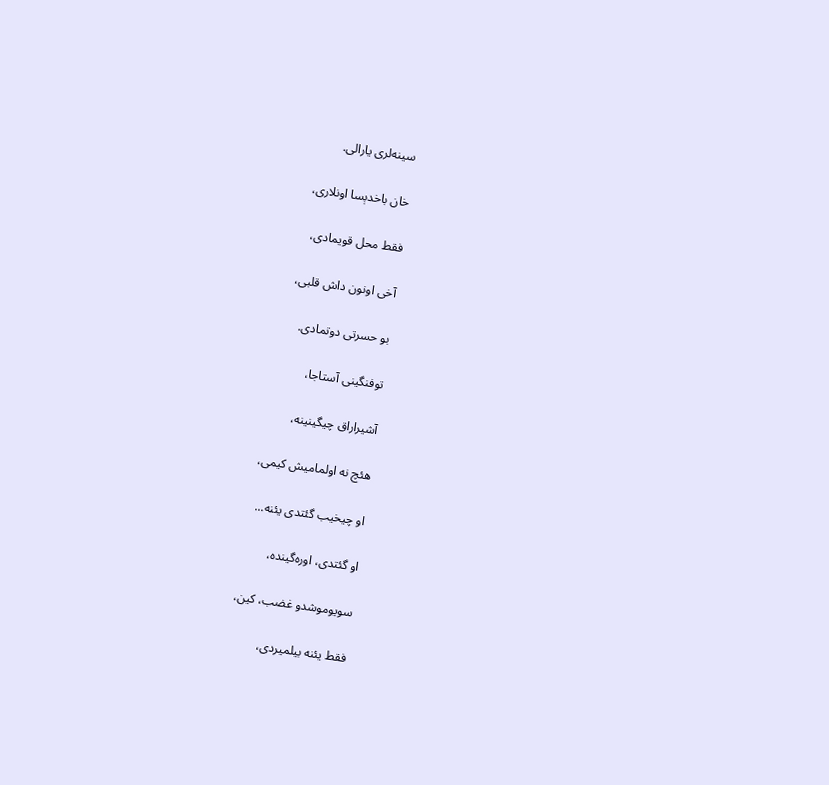سینه‌لری یارالی.

خان باخدېسا اونلاری،

فقط محل قویمادی،

آخی اونون داش قلبی،

بو حسرتی دوتمادی.

توفنگینی آستاجا،

آشیراراق چیگینینه،

هئچ نه اولمامیش کیمی،

او چیخیب گئتدی یئنه...

او گئتدی، اوره‌گینده،

سویوموشدو غضب، کین،

فقط یئنه بیلمیردی،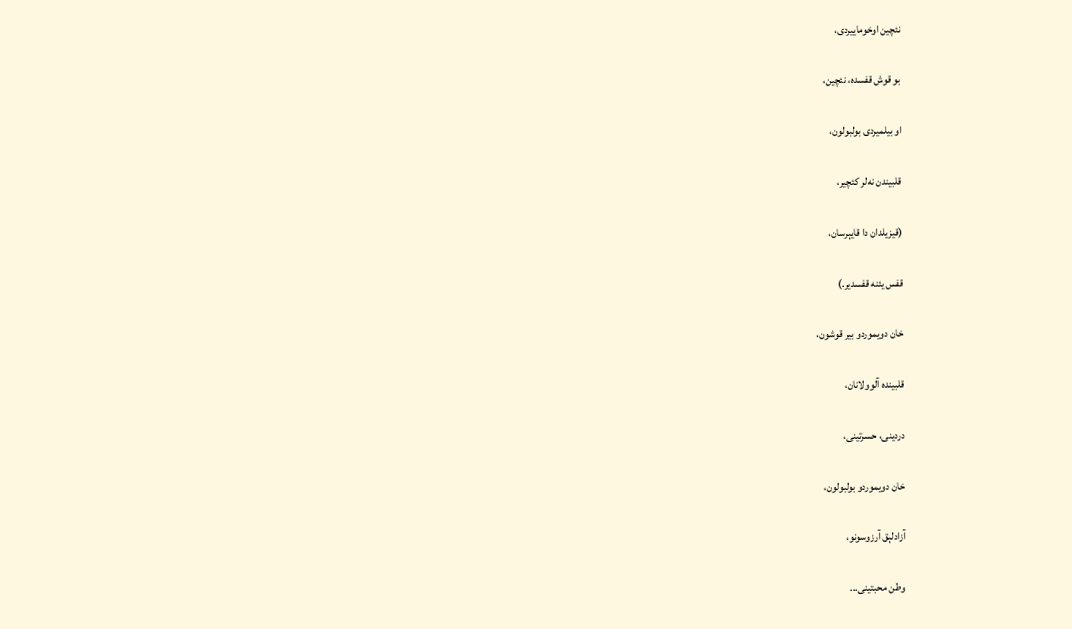نئچین اوخوماییردی،

بو قوش قفسده، نئچین،

او بیلمیردی بولبولون،

قلبیندن نه‌لر کئچیر،

(قیزیلدان دا قایېرسان،

قفس یئنه قفسدیر.)

خان دویموردو بیر قوشون،

قلبینده آلوولانان،

دردینی، حسرتینی،

خان دویموردو بولبولون،

آزادلېق آرزوسونو،

وطن محبتینی...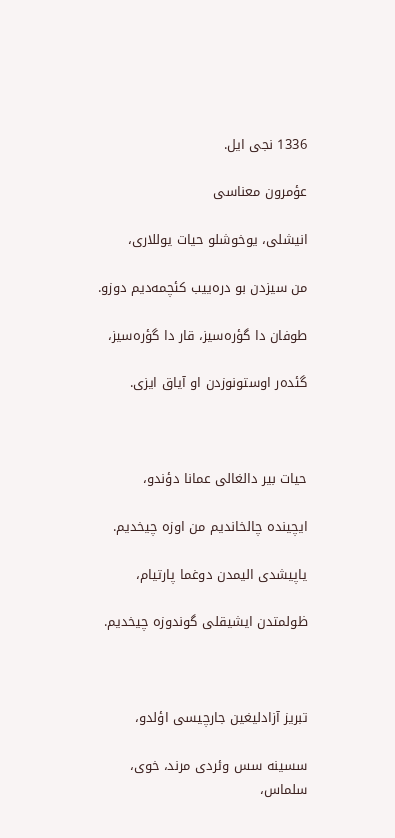1336 نجی ایل.

عؤمرون معناسی

انیشلی، یوخوشلو حیات یوللاری،

من سیزدن بو دره‌ییب کئچمه‌دیم دوزو.

طوفان‌ دا گؤره‌سیز، قار دا گؤره‌سیز،

گئده‌ر اوستونوزدن او آیاق ایزی.



حیات بیر دالغالی عمانا دؤندو،

ایچینده چالخاندیم من اوزه چیخدیم.

یاپیشدی الیمدن دوغما پارتیام،

ظولمتدن ایشیقلی گوندوزه چیخدیم.



تبریز آزادلیغین جارچیسی اؤلدو،

سسینه سس وئردی مرند، خوی، سلماس،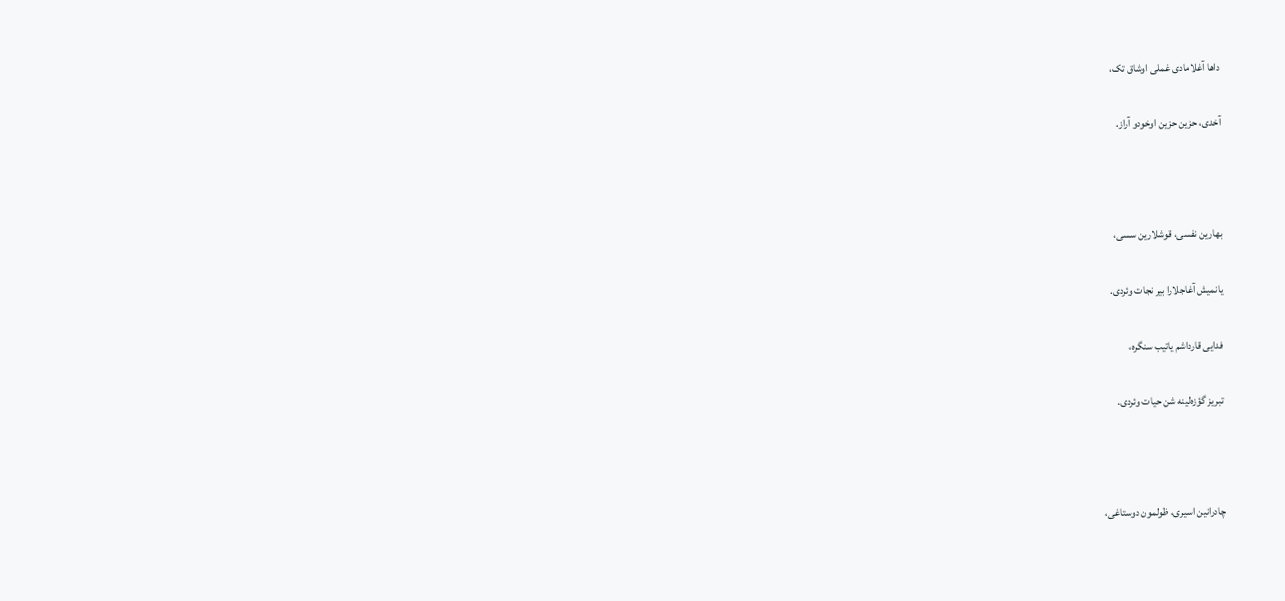داها آغلامادی غملی اوشاق تک،

آخدی، حزین حزین اوخودو آراز.



بهارین نفسی، قوشلارین سسی،

یانمیش آغاجلارا بیر نجات وئردی.

فدایی قارداشم یاتیب سنگره،

تبریز گؤزه‌لینه شن حیات وئردی.



چادرانین اسیری، ظولمون دوستاغی،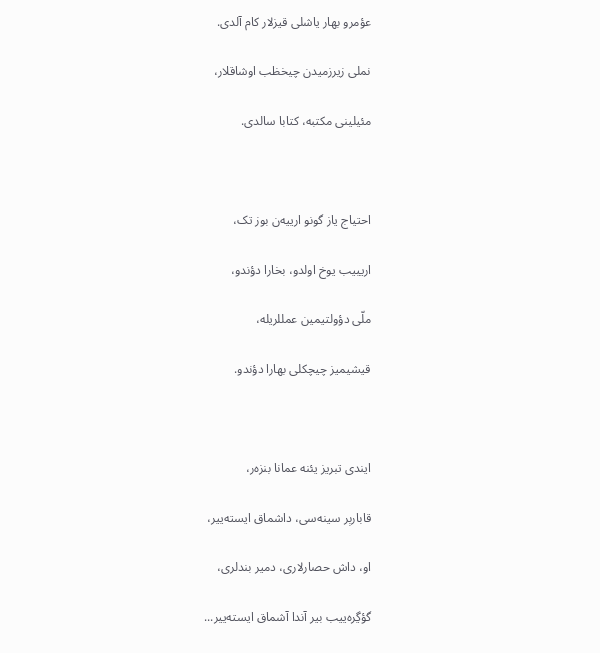عؤمرو بهار یاشلی قیزلار کام آلدی.

نملی زیرزمیدن چیخظب اوشاقلار،

مئیلینی مکتبه، کتابا سالدی.



احتیاج یاز گونو ارییه‌ن بوز تک،

اریییب یوخ اولدو، بخارا دؤندو،

ملّی دؤولتیمین عمللریله،

قیشیمیز چیچکلی بهارا دؤندو.



ایندی تبریز یئنه عمانا بنزه‌ر،

قابارېر سینه‌سی، داشماق ایسته‌ییر،

او، داش حصارلاری، دمیر بندلری،

گؤڲره‌ییب بیر آندا آشماق ایسته‌ییر...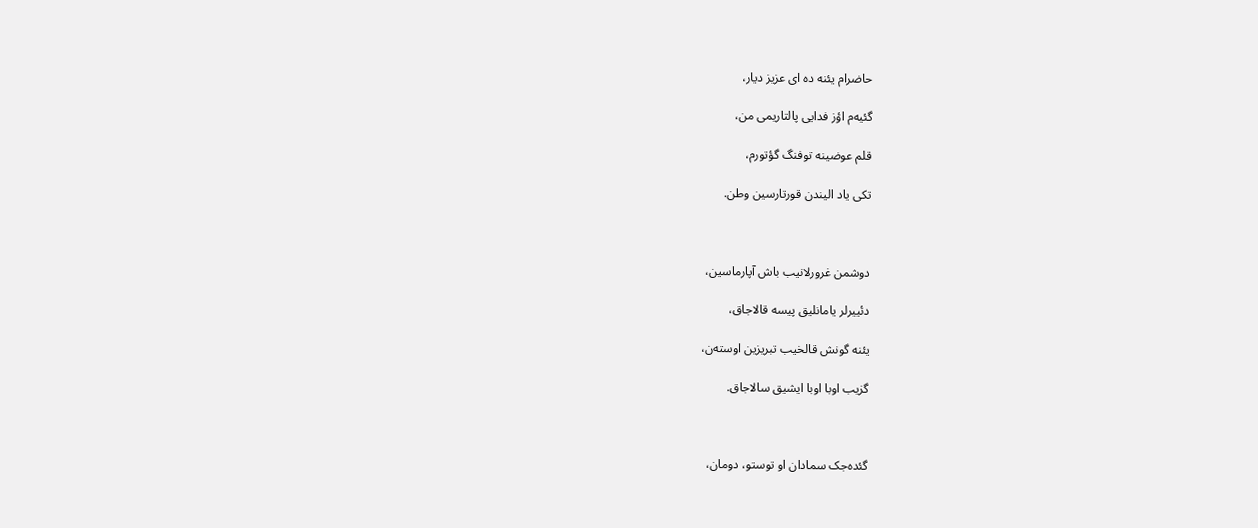حاضرام یئنه ده ای عزیز دیار،

گئیه‌م اؤز فدایی پالتاریمی من،

قلم عوضینه توفنگ گؤتورم،

تکی یاد الیندن قورتارسین وطن.



دوشمن غرورلانیب باش آپارماسین،

دئییرلر یامانلیق پیسه قالاجاق،

یئنه گونش قالخیب تبریزین اوسته‌ن،

گزیب اوبا اوبا ایشیق سالاجاق.



گئده‌جک سمادان او توستو، دومان،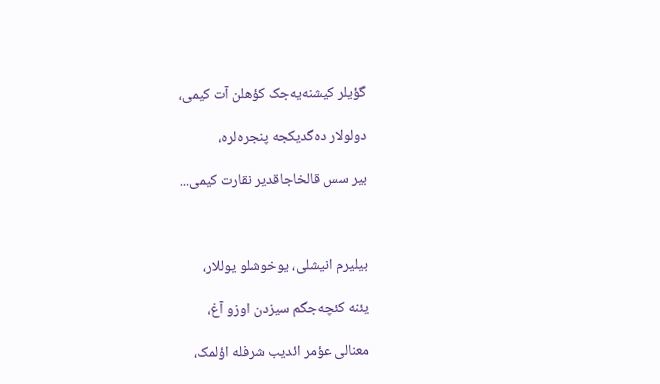گؤیلر کیشنه‌یه‌جک کؤهلن آت کیمی،

دولولار ده‌گدیکجه پنجره‌لره،

بیر سس قالخاجاقدیر نقارت کیمی...



بیلیرم انیشلی، یوخوشلو یوللار،

یئنه کئچه‌جگم سیزدن اوزو آغ،

معنالی عؤمر ائدیب شرفله اؤلمک،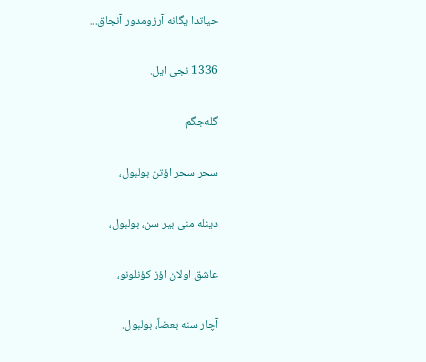حیاتدا یگانه آرزومدور آنجاق...

1336 نجی ایل.

گله‌جگم

سحر سحر اؤتن بولبول،

دینله منی بیر سن، بولبول،

عاشق اولان اؤز کؤنلونو،

آچار سنه بعضاً، بولبول.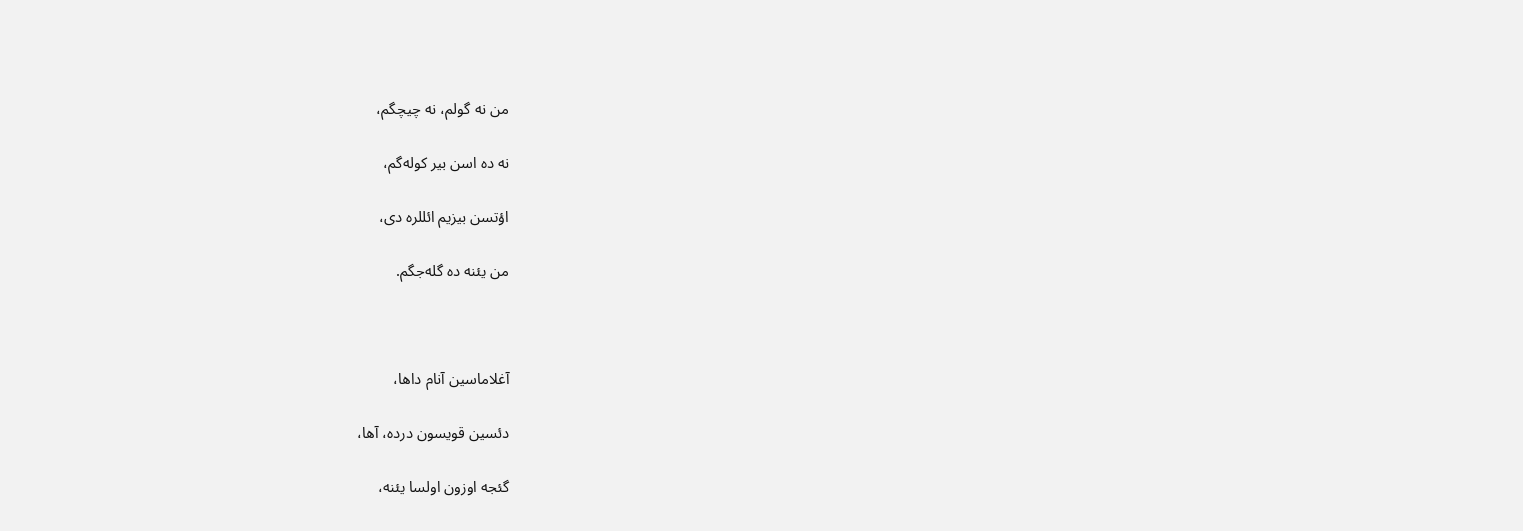من نه گولم، نه چیچگم،

نه ده اسن بیر کوله‌گم،

اؤتسن بیزیم ائللره ‌دی،

من یئنه ده گله‌جگم.



آغلاماسین آنام داها،

دئسین قویسون درده، آها،

گئجه اوزون اولسا یئنه،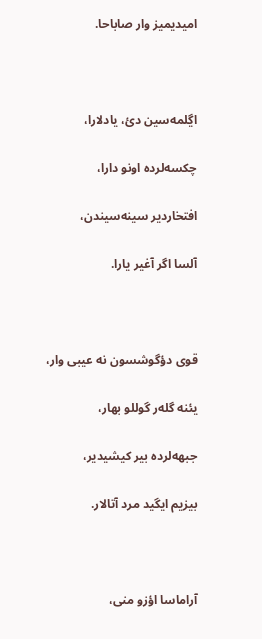امیدیمیز وار صاباحا.



اڲلمه‌سین دئ، یادلارا،

چکسه‌لرده اونو دارا،

افتخاردیر سینه‌سیندن،

آلسا اگر آغیر یارا.



قوی دؤگوشسون نه عیبی وار،

یئنه گله‌ر گوللو بهار،

جبهه‌لرده بیر کیشیدیر،

بیزیم ایگید مرد آتالار.



آراماسا اؤزو منی،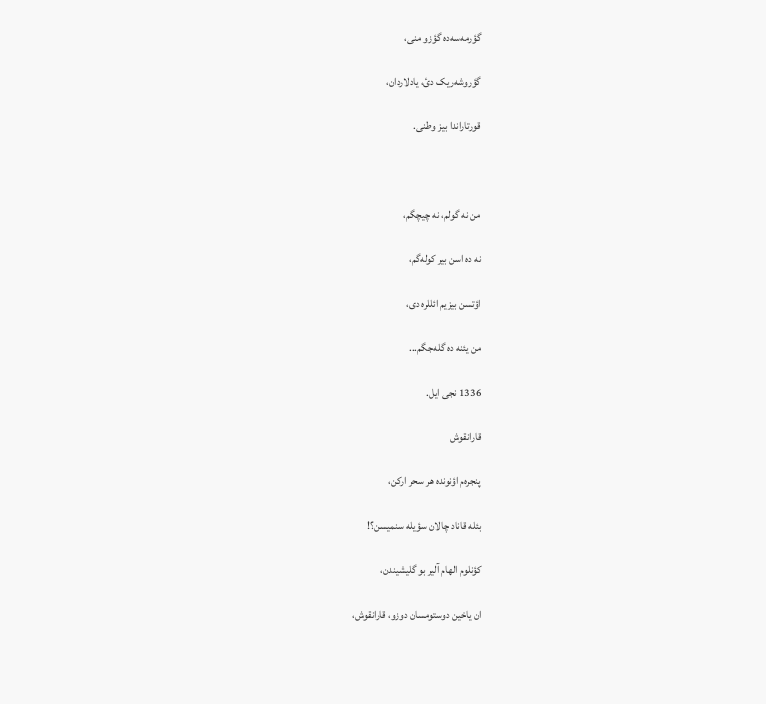گؤرمه‌سه‌ده گؤزو منی،

گؤروشه‌ریک دئ، یادلاردان،

قورتاراندا بیز وطنی.



من نه گولم، نه چیچگم،

نه ده اسن بیر کوله‌گم،

اؤتسن بیزیم ائللره دی،

من یئنه ده گله‌جگم...

1336 نجی ایل.

قارانقوش

پنجره‌م اؤنونده هر سحر ارکن،

بئله قاناد چالان سؤیله سنمیسن؟!

کؤنلوم الهام آلیر بو گلیشیندن،

ان یاخین دوستومسان دوزو، قارانقوش،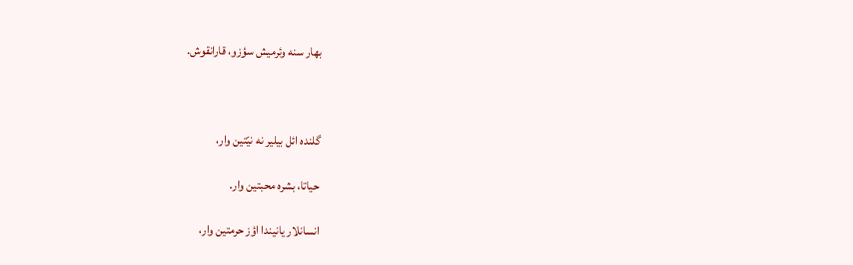بهار سنه وئرمیش سؤزو، قارانقوش.



گلنده ائل بیلیر نه نیّتین وار،

حیاتا، بشره محبتین وار.

انسانلار یانیندا اؤز حرمتین وار،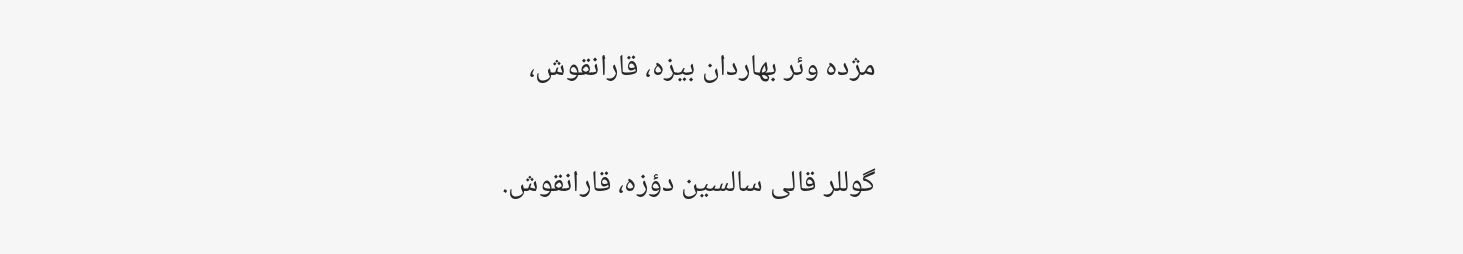مژده وئر بهاردان بیزه، قارانقوش،

گوللر قالی سالسین دؤزه، قارانقوش.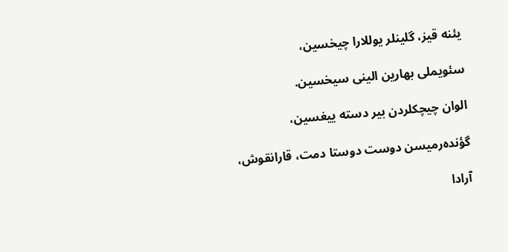یئنه قیز، گلینلر یوللارا چیخسین،

سئویملی بهارین الینی سیخسین.

الوان چیچکلردن بیر دسته ییغسین،

گؤنده‌رمیسن دوست دوستا دمت، قارانقوش،

آرادا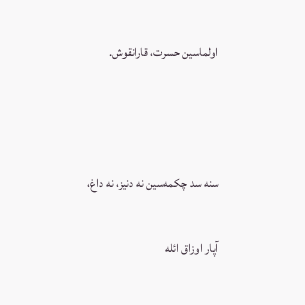اولماسین حسرت، قارانقوش.



سنه سد چکمه‌سین نه دنیز، نه داغ،

آپار اوزاق ائله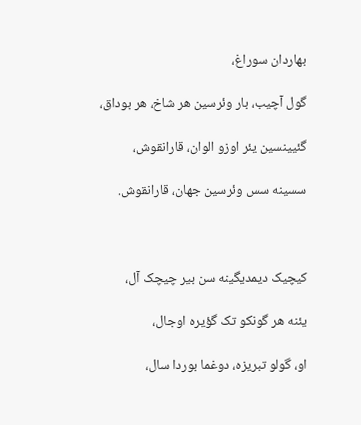بهاردان سوراغ،

گول آچیب، بار وئرسین هر شاخ، هر بوداق،

گئیینسین یئر اوزو الوان، قارانقوش،

سسینه سس وئرسین جهان، قارانقوش.



کیچیک دیمدیگینه سن بیر چیچک آل،

یئنه هر گونکو تک گؤیره اوجال،

او، گولو تبریزه، دوغما بوردا سال،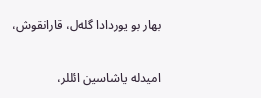بهار بو یوردادا گله‌ل، قارانقوش،

امیدله یاشاسین ائللر،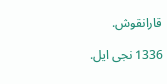قارانقوش.

1336 نجی ایل.